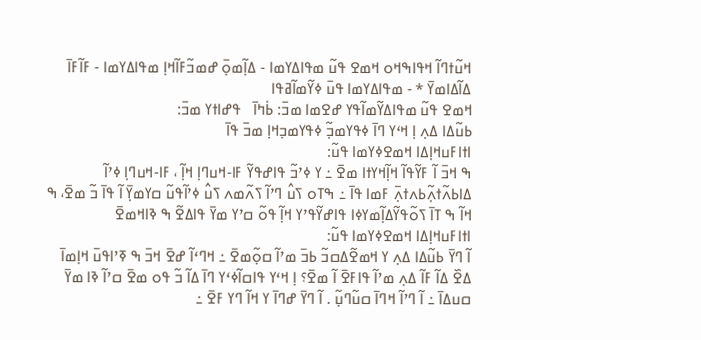ߞߎ߬ߙߣߊ߬ ߞߟߊߒߞߋ ߞߘߐ ߟߎ߬ ߘߟߊߡߌߘߊ - ߡߊ߲߬ߘߋ߲߫ ߝߘߏ߬ߓߊ߬ߞߊ߲ ߘߟߊߡߌߘߊ - ߓߊ߬ߓߊ߫ ߡߊ߬ߡߊߘߌ߫ * - ߘߟߊߡߌߘߊ ߟߎ߫ ߦߌ߬ߘߊ߬ߥߟߊ
ߞߘߐ ߟߎ߬ ߘߟߊߡߌ߬ߘߊ߬ߟߌ ߝߐߘߊ ߘߏ߫: ߕ߭ߤߊ߫   ߟߝߊߙߌ ߘߏ߫:
ߕߎ߬ߡߊ ߡߍ߲ ߊ߲ ߞߵߌ ߣߊ߫ ߦߟߌߘߏ߲߬ ߦߟߌߘߏ߲ߞߊ߲ ߘߏ߫ ߟߊ߫
ߊߙߊߓߎߞߊ߲ߡߊ ߞߘߐߦߌߘߊ ߟߎ߬:
ߒ ߞߏ߫ ߊ߬ ߓߌ߬ߟߊ߬ ߞߊ߲߬ߞߌߙߊ ߘߐ߫ ߸ ߌ ߦߴߏ߬ ߟߊߝߟߌ߬ ߓߊ-ߞߎߣߊ߲ ߞߊ߲߬ ، ߓߊ-ߞߎߣߊ߲ ߦߴߊ߬ ߡߊߕߍ߬ߙߍ߲߬ߕߍߙߍ߲߫ ߓߘߊ ߟߊ߫ ߸ ߒߠߋ ߖߎ߮ ߣߴߊ߬ ߖߍ߬ߘߍ ߖߎ߮ ߦߴߊ߬ߟߎ߬ ߛߌߘߌ߲߫ ߊ߬ ߟߊ߫ ߏ߬ ߘߐ߫، ߒ ߞߊ߬ ߒ ߠߊ߫ ߖߋ߬ߟߌ߬ߡߊ߲߬ߘߌߦߊ ߟߊߝߌ߬ߟߴߌ ߞߊ߲߬ ߟߋ߬ ߛߴߌ ߘߌ߫ ߟߊߡߐ߬ ߒ ߢߊߞߘߐ߫
ߊߙߊߓߎߞߊ߲ߡߊ ߞߘߐߦߌߘߊ ߟߎ߬:
ߊ߬ ߣߌ߫ ߕߎ߬ߡߊ ߡߍ߲ ߌ ߞߘߐ߬ߡߛߏ߬ ߕߏ߫ ߘߴߊ߬ ߛߋ߲߬ߘߐ߫ ߸ ߞߣߵߊ߬ ߝߐ߫ ߞߏ߫ ߒ ߧߴߊߟߎ߫ ߞߊ߲ߘߊ߫ ߡߐ߰ ߡߊ߬ ߓߊ߬ ߡߍ߲ ߘߴߊ߬ ߟߊߓߐ߫ ߊ߬ ߘߐ߫؟ ߊ߲ ߞߵߌ ߟߊߛߊ߬ߦߵߌ ߣߊ߫ ߡߊ߬ ߏ߬ ߟߋ ߘߐ߫ ߛߴߊ߬ ߢߊ ߘߌ߫ ߛߎߡߊ߫ ߸ ߊ߬ ߣߴߊ߬ ߞߣߊ߫ ߛߎ߬ߣߎ߲߬ . ߊ߬ ߣߌ߫ ߝߣߊ߫ ߌ ߞߊ߬ ߣߌ ߓߐ߫ ߸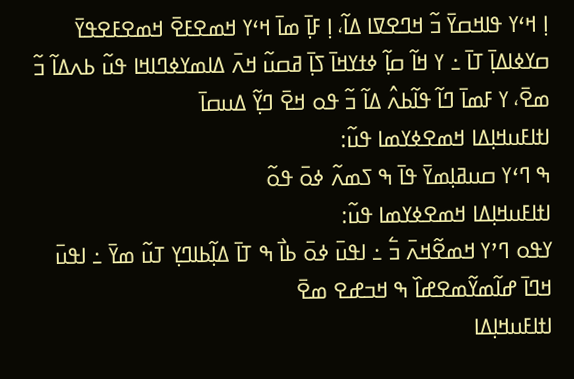ߊ߲ ߞߵߌ ߟߊߞߛߌ߫ ߏ߬ ߞߣߐߜߊ ߡߊ߬، ߊ߲ ߓߊ߲߫ ߘߊ߫ ߞߵߌ ߞߘߐߓߐ߫ ߞߘߐߓߐߟߌ߫ ߛߌߦߊߡߊ߲߫ ߠߊ߫ ߸ ߌ ߞߊ߬ ߛߊ߲߬ ߦߙߌߞߊ߫ ߖߊ߲߫ ߥߛߎ߬ ߞߍ߫ ߡߊߘߌߦߣߊߞߊ ߟߎ߬ ߕߍߡߊ߬ ߏ߬ ߘߐ߫، ߌ ߓߘߊ߫ ߣߊ߬ ߟߊ߬ߕߍ߮ ߡߊ߬ ߏ߬ ߟߋ ߞߐ߫ ߣߌ߲߬ ߡߎߛߊ߫
ߊߙߊߓߎߞߊ߲ߡߊ ߞߘߐߦߌߘߊ ߟߎ߬:
ߒ ߣߵߌ ߛߎߥߊ߲ߘߌ߫ ߟߊ߫ ߒ ߖߘߍ߬ ߦߋ߫ ߟߋ߬
ߊߙߊߓߎߞߊ߲ߡߊ ߞߘߐߦߌߘߊ ߟߎ߬:
ߌߟߋ ߣߴߌ ߞߘߐ߬ߞߍ߫ ߏ߱ ߸ ߊߟߎ߫ ߦߋ߫ ߕߊ߯ ߒ ߠߊ߫ ߡߊ߲߬ߕߊߣߌ߲ ߠߎ߬ ߘߌ߫ ߸ ߊߟߎ߫ ߞߣߊ߫ ߝߊ߬ߘߌ߬ߘߐߝߊ߰ ߒ ߞߏߝߐ ߘߐ߫
ߊߙߊߓߎߞߊ߲ߡߊ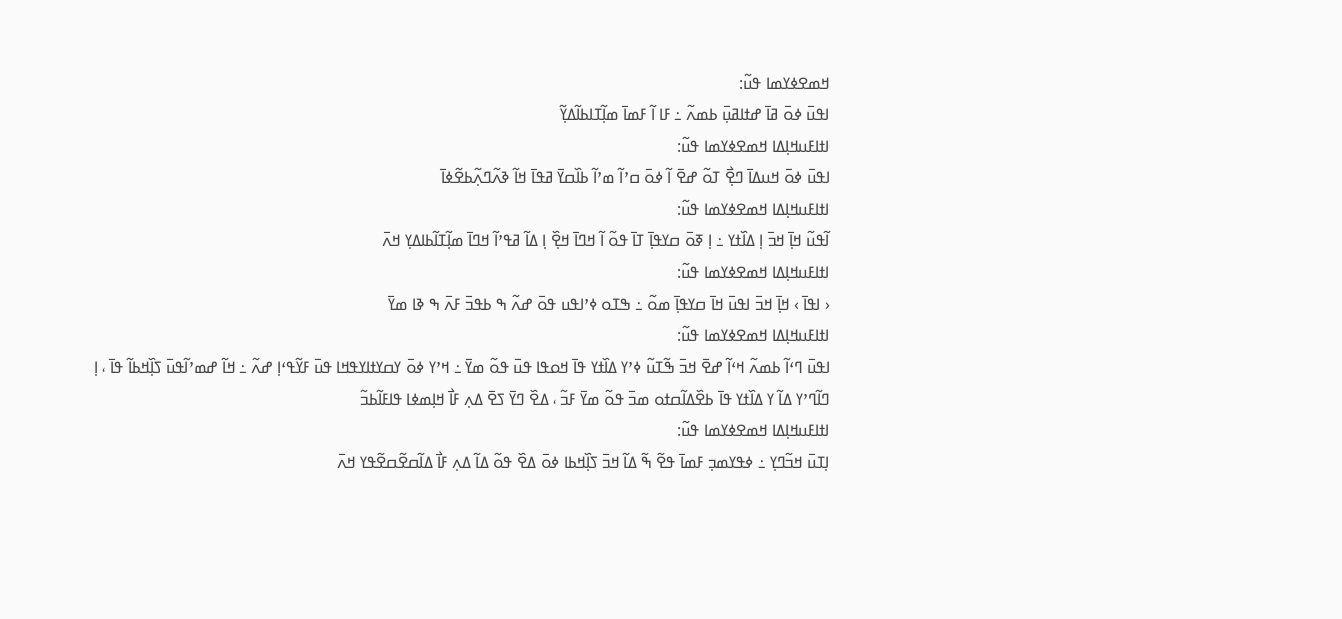ߞߘߐߦߌߘߊ ߟߎ߬:
ߊߟߎ߫ ߦߋ߫ ߥߊ߫ ߝߙߊߥߎ߲߫ ߕߘߍ߬ ߸ ߓߊ ߊ߬ ߓߘߊ߫ ߘߊ߲߬ߠߊߕߊ߬ߡߌ߲߬
ߊߙߊߓߎߞߊ߲ߡߊ ߞߘߐߦߌߘߊ ߟߎ߬:
ߊߟߎ߫ ߦߋ߫ ߞߎߡߊ߫ ߣߐ߲߯ ߠߋ߬ ߝߐ߫ ߊ߬ ߦߋ߫ ߛߴߊ߬ ߘߴߊ߬ ߕߊ߰ߛߌ߫ ߥߟߊ߫ ߞߊ߬ ߢߍ߬ߣߍ߲߬ߕߐ߬ߦߊ߫
ߊߙߊߓߎߞߊ߲ߡߊ ߞߘߐߦߌߘߊ ߟߎ߬:
ߊ߬ߟߎ߬ ߞߊ߲߫ ߞߏ߫ ߊ߲ ߡߊ߰ߙߌ ߸ ߊ߲ ߧߋ߫ ߛߌߟߊ߲߫ ߠߊ߫ ߟߋ߬ ߊ߬ ߞߣߊ߫ ߞߐ߲߰ ߊ߲ ߡߊ߬ ߥߟߴߊ߬ ߞߣߊ߫ ߘߊ߲߬ߠߊ߬ߕߊߡߌ߲ ߞߍ߫
ߊߙߊߓߎߞߊ߲ߡߊ ߞߘߐߦߌߘߊ ߟߎ߬:
‹ ߊߟߊ߫ › ߞߊ߲߫ ߞߏ߫ ߊߟߎ߫ ߞߊ߫ ߛߌߟߊ߲߫ ߘߋ߬ ߸ ߒߠߋ ߦߴߊߟߎ ߟߋ߫ ߝߍ߬ ߒ ߕߟߏ߫ ߓߍ߫ ߒ ߢߊ ߘߌ߫
ߊߙߊߓߎߞߊ߲ߡߊ ߞߘߐߦߌߘߊ ߟߎ߬:
ߊߟߎ߫ ߣߵߊ߬ ߕߘߍ߬ ߞߵߊ߬ ߝߐ߫ ߞߏ߫ ߒ߬ߠߎ߬ ߦߴߌ ߡߊ߰ߙߌ ߟߊ߫ ߞߋߟߊ ߟߎ߫ ߟߋ߬ ߘߌ߫ ߸ ߞߴߌ ߦߋ߫ ߌߛߌߙߊߌߟߞߊ ߟߎ߫ ߓߌ߬ߟߵߊ߲ ߝߍ߬ ߸ ߞߊ߬ ߝߘߴߊ߬ߟߎ߫ ߖߊ߲߰ߞߕߊ߬ ߟߊ߫ ، ߊ߲ ߣߊ߬ߣߴߌ ߡߊ߬ ߌ ߡߊ߰ߙߌ ߟߊ߫ ߕߐ߰ߡߊ߬ߛߙߋ ߘߏ߫ ߟߋ߬ ߘߌ߫ ߓߏ߬ ، ߡߐ߰ ߣߌ߫ ߖߐ߫ ߡߍ߲ ߓߊ߯ ߞߊ߲ߘߦߊ ߟߊߓߊ߬ߕߏ߬
ߊߙߊߓߎߞߊ߲ߡߊ ߞߘߐߦߌߘߊ ߟߎ߬:
ߊ߲ߠߎ߫ ߞߏ߬ߣߌ߲ ߸ ߦߟߌߘߏ߲ ߓߘߊ߫ ߟߐ߬ ߒ߬ ߡߊ߬ ߞߏ߫ ߖߊ߲߰ߞߕߊ ߦߋ߫ ߡߐ߰ ߟߋ߬ ߡߊ߬ ߡߍ߲ ߓߊ߯ ߡߊ߬ߛߐ߬ߛߐ߬ߟߌ ߞߍ߫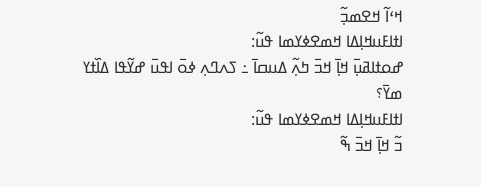ߞߵߊ߬ ߞߐߘߏ߲߬
ߊߙߊߓߎߞߊ߲ߡߊ ߞߘߐߦߌߘߊ ߟߎ߬:
ߝߋߙߊߥߎ߲߫ ߞߊ߲߫ ߞߏ߫ ߤߍ߲߬ ߡߎߛߊ߫ ߸ ߖߍߣߍ߲ ߦߋ߫ ߊߟߎ߫ ߝߌ߬ߟߊ ߡߊ߰ߙߌ ߘߌ߫؟
ߊߙߊߓߎߞߊ߲ߡߊ ߞߘߐߦߌߘߊ ߟߎ߬:
ߏ߬ ߞߊ߲߫ ߞߏ߫ ߒ߬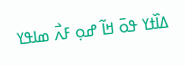ߡߊ߰ߙߌ ߟߋ߫ ߞߊ߬ ߝߋ߲ ߓߍ߯ ߘߊߟߌ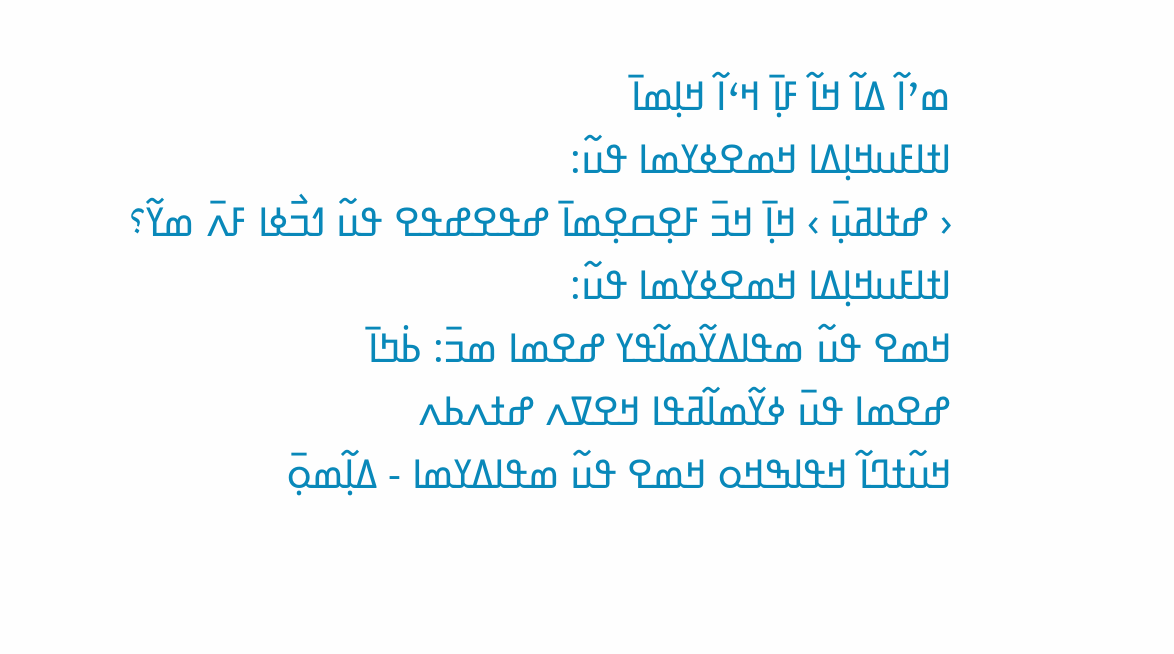ߘߴߊ߬ ߡߊ߬ ߞߊ߬ ߓߊ߲߫ ߞߵߊ߬ ߞߊ߲ߘߊ߫
ߊߙߊߓߎߞߊ߲ߡߊ ߞߘߐߦߌߘߊ ߟߎ߬:
‹ ߝߙߊߥߎ߲߫ › ߞߊ߲߫ ߞߏ߫ ߓߐ߲ߛߐ߲ߘߊ߫ ߝߟߐߝߟߐ ߟߎ߬ ߗߏ߯ߦߊ ߓߍ߫ ߘߌ߬؟
ߊߙߊߓߎߞߊ߲ߡߊ ߞߘߐߦߌߘߊ ߟߎ߬:
ߞߘߐ ߟߎ߬ ߘߟߊߡߌ߬ߘߊ߬ߟߌ ߝߐߘߊ ߘߏ߫: ߕ߭ߤߊ߫
ߝߐߘߊ ߟߎ߫ ߦߌ߬ߘߊ߬ߥߟߊ ߞߐߜߍ ߝߙߍߕߍ
ߞߎ߬ߙߣߊ߬ ߞߟߊߒߞߋ ߞߘߐ ߟߎ߬ ߘߟߊߡߌߘߊ - ߡߊ߲߬ߘߋ߲߫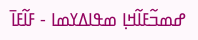ߝߘߏ߬ߓߊ߬ߞߊ߲ ߘߟߊߡߌߘߊ - ߓߊ߬ߓߊ߫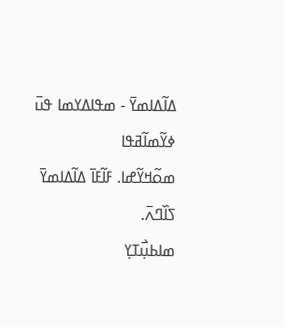ߡߊ߬ߡߊߘߌ߫ - ߘߟߊߡߌߘߊ ߟߎ߫ ߦߌ߬ߘߊ߬ߥߟߊ
ߘߋ߬ߞߌ߬ߝߊ. ߓߊ߬ߓߊ߫ ߡߊ߬ߡߊߘߌ߫ ߖߊ߰ߣߍ߫.
ߘߊߕߎ߲߯ߠߌ߲